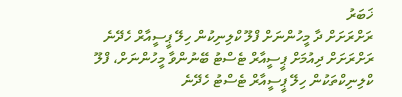ޚަބަރު
ރަށްރަށަށް ދާ މީހުންނަށް ފްލޫ ކްލިނިކުން ހިލޭ ޕީސީއާރް ހެދޭނެ
ރަށްރަށަށް ދިއުމަށް ޕީސީއާރް ޓެސްޓު ބޭނުންވާ މީހުންނަށް، ފްލޫ ކްލިނިކްތަކުން ހިލޭ ޕީސީއާރް ޓެސްޓު ހެދޭނެ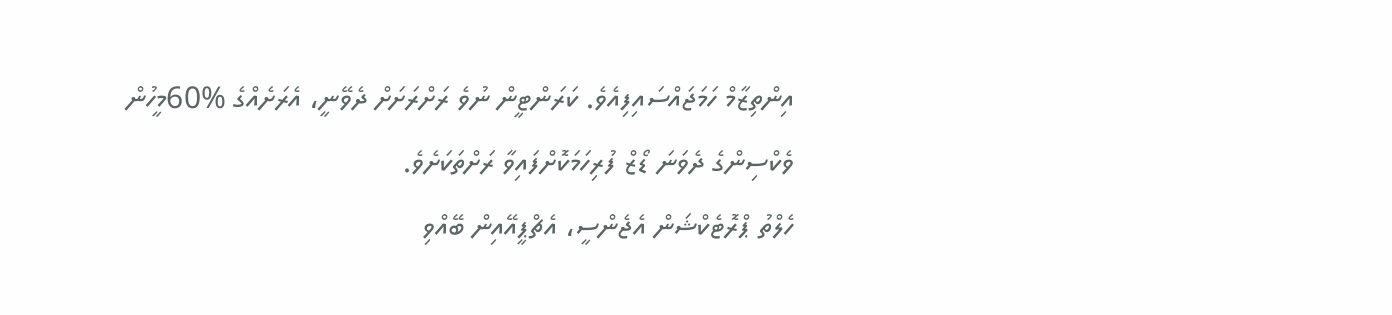އިންތިޒާމް ހަމަޖައްސައިފިއެވެ. ކަރަންޓީން ނުވެ ރަށްރަށަށް ދެވޭނީ، އެރަށެއްގެ %60މީހުން ވެކްސިންގެ ދެވަނަ ޑޯޒް ފުރިހަމަކޮށްފައިވާ ރަށްތަކަށެވެ.
ހެލްތު ޕްރޮޓެކްޝަން އެޖެންސީ، އެޗްޕީއޭއިން ބޭއްވި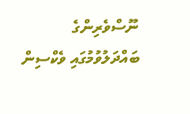ނޫސްވެރިންގެ ބައްދަލުވުމުގައި ވެކްސިން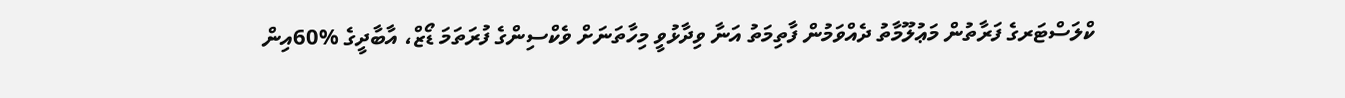ކްލަސްޓަރގެ ފަރާތުން މަޢުލޫމާތު ދެއްވަމުން ފާތިމަތު އަނާ ވިދާޅުވީ މިހާތަނަށް ވެކްސިންގެ ފުރަތަމަ ޑޯޒް، އާބާދީގެ %60އިން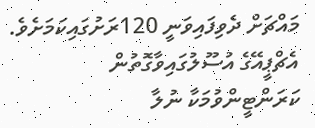މައްޗަށް ދެވިފައިވަނީ 120ރަށުގައިކަމަށެވެ.
އެޗްޕީއޭގެ އުސޫލުގައިވާގޮތުން ކަރަންޓީންވުމަކާ ނުލާ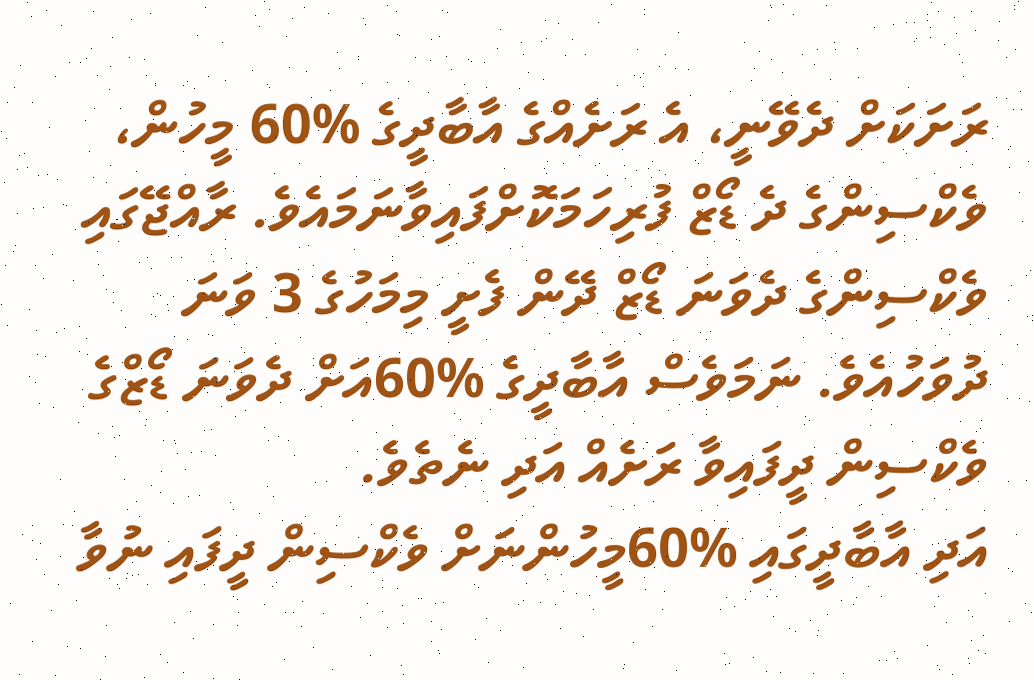ރަށަކަށް ދެވޭނީ، އެ ރަށެއްގެ އާބާދީގެ %60 މީހުން، ވެކްސިންގެ ދެ ޑޯޒް ފުރިހަމަކޮށްފައިވާނަމައެވެ. ރާއްޖޭގައި ވެކްސިންގެ ދެވަނަ ޑޯޒް ދޭން ފެށީ މިމަހުގެ 3 ވަނަ ދުވަހުއެވެ. ނަމަވެސް އާބާދީގެ %60އަށް ދެވަނަ ޑޯޒްގެ ވެކްސިން ދީފައިވާ ރަށެއް އަދި ނެތެވެ.
އަދި އާބާދީގައި %60މީހުންނަށް ވެކްސިން ދީފައި ނުވާ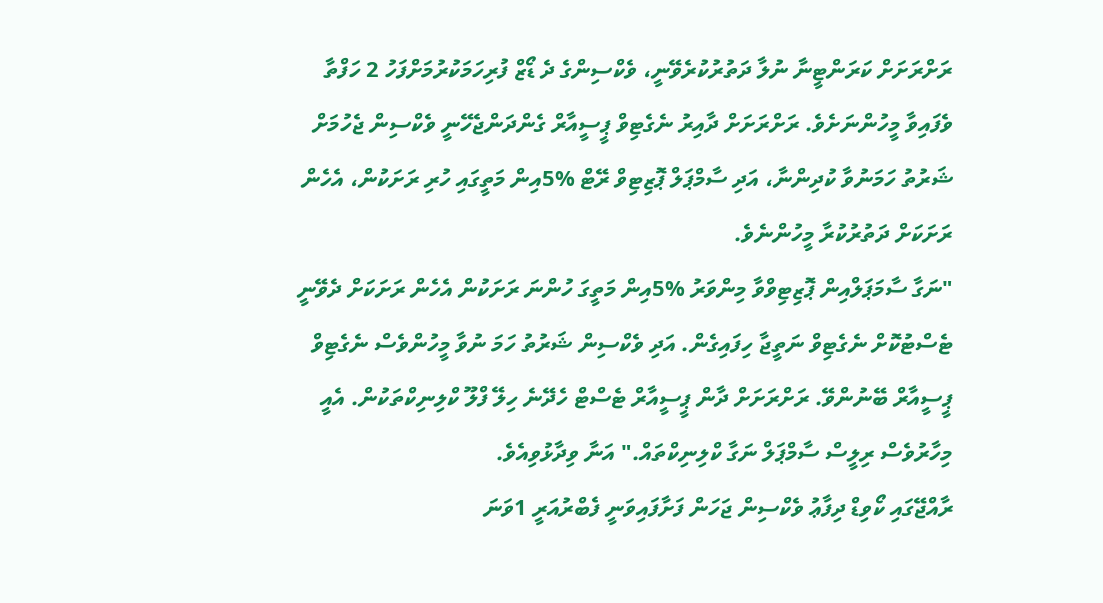ރަށްރަށަށް ކަރަންޓީނާ ނުލާ ދަތުރުކުރެވޭނީ، ވެކްސިންގެ ދެ ޑޯޒް ފުރިހަމަކުރުމަށްފަހު 2 ހަފްތާ ވެފައިވާ މީހުންނަށެވެ. ރަށްރަށަށް ދާއިރު ނެގެޓިވް ޕީސީއާރް ގެންދަންޖެހޭނީ ވެކްސިން ޖެހުމަށް ޝަރުތު ހަމަނުވާ ކުދިންނާ، އަދި ސާމްޕަލް ޕޮޒިޓިވް ރޭޓް %5އިން މަތީގައި ހުރި ރަށަކުން، އެހެން ރަށަކަށް ދަތުރުކުރާ މީހުންނެވެ.
"ނަގާ ސާމަޕަލްއިން ޕޮޒިޓިވްވާ މިންވަރު %5އިން މަތީގަ ހުންނަ ރަށަކުން އެހެން ރަށަކަށް ދެވޭނީ ޓެސްޓުކޮށް ނެގެޓިވް ނަތީޖާ ހިފައިގެން. އަދި ވެކްސިން ޝަރުތު ހަމަ ނުވާ މީހުންވެސް ނެގެޓިވް ޕީސީއާރް ބޭނުންވޭ. ރަށްރަށަށް ދާން ޕީސީއާރް ޓެސްޓް ހެދޭނެ ހިލޭ ފްލޫ ކްލިނިކްތަކުން. އެއީ މިހާރުވެސް ރިލީސް ސާމްޕަލް ނަގާ ކްލިނިކްތައް." އަނާ ވިދާޅުވިއެވެ.
ރާއްޖޭގައި ކޯވިޑް ދިފާޢު ވެކްސިން ޖަހަން ފަށާފައިވަނީ ފެބްރުއަރީ 1ވަނަ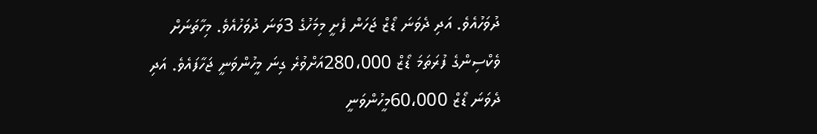ދުވަހުއެވެ. އަދި ދެވަނަ ޑޯޒް ޖަހަން ފެށީ މިމަހުގެ 3ވަނަ ދުވަހުއެވެ. މިހާތަނަށް ވެކްސިންގެ ފުރަތަމަ ޑޯޒް 280،000އަށްވުރެ ގިނަ މީހުންވަނީ ޖަހާފައެވެ. އަދި ދެވަނަ ޑޯޒް 60،000މީހުންވަނީ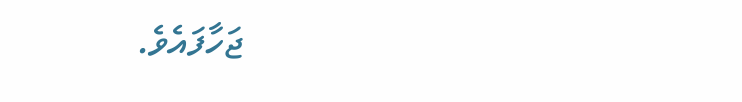ޖަހާފައެވެ.